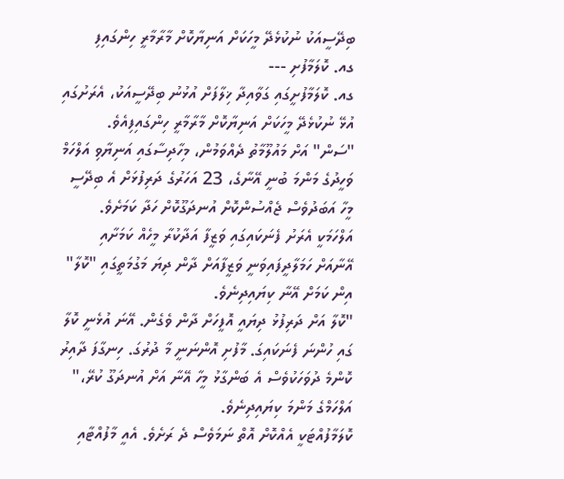ބިދޭސީއަކު ނުކުޅެދޭ މީހަކަށް އަނިޔާކޮށް މާރާމާރީ ހިންގައިފި
ގއ. ކޮލަމާފުށި ---
ގއ. ކޮލަމާފުށީގައި ގަވާއިދާ ޚިލާފަށް އުޅުނު ބިދޭސީއަކު، އެރަށުގައި އުޅޭ ނުކުޅެދޭ މީހަކަށް އަނިޔާކޮށް މާރާމާރީ ހިންގައިފިއެވެ.
"ސަން" އަށް މައުލޫމާތު ދެއްވަމުން، މިހާދިސާގައި އަނިޔާވި އަލްހަމް ވަހީދުގެ މަންމަ ބުނީ އޭނާގެ، 23 އަހަރުގެ ދަރިފުޅަށް އެ ބިދޭސީ މީހާ އަބަދުވެސް ޖެއްސުންކޮށް އުނދަގޫކޮށް ހަދާ ކަމަށެވެ. އަލްހަމަކީ އެރަށު ފެނަކައިގައި ވަޒީފާ އަދާކުރާ މީހެއް ކަމަށާއި އޭނާއަށް ހަމަލާދީފައިވަނީ ވަޒީފާއަށް ދާން ދިޔަ މަގުމަތީގައި "ކޮލާ" އިން ކަމަށް އޭނާ ކިޔައިދިނެވެ.
"ކޮލާ އަށް ދަރިފުޅު ދިޔައީ އޮފީހަށް ދާން ވެގެން. އޭނަ އުޅެނީ ކޮލާ ގައި ހުންނަ ފެނަކައިގަ. މާފުށި އޮންނަނީ މާ ދުރުގަ. ހިނގާފަ ދާއިރު ކޮންމެ ދުވަހަކުވެސް އެ ބަންގާޅު މީހާ އޭނާ އަށް އުނދަގޫ ކުރޭ،" އަލްހަމްގެ މަންމަ ކިޔައިދިނެވެ.
ކޮލަމާފުއްޓަކީ އެއްކޮށް އޮތް ނަމަވެސް ދެ ރަށެވެ. އެއީ މާފުއްޓާއި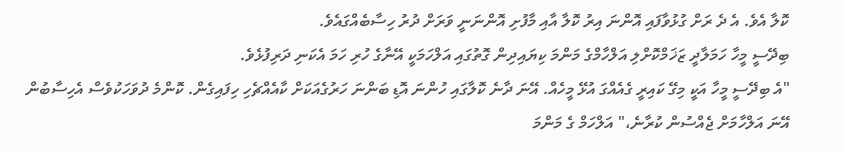ކޮލާ އެވެ. އެ ދެ ރަށް ގުޅުވާފައި އޮންނަ އިރު ކޮލާ އާއި މާފުށި އޮންނަނީ ވަރަށް ދުރު ހިސާބެއްގައެވެ.
ބިދޭސީ މީހާ ހަމަލާދީ ޒަޚަމްކޮށްލި އަލްހާމްގެ މަންމަ ކިޔައިދިން ގޮތުގައި އަލްހަމަކީ އޭނާގެ ހުރި ހަމަ އެކަނި ދަރިފުޅެވެ.
"އެ ބިދޭސީ މީހާ އަކީ މިގޭ ކައިރީ ގެއެއްގަ އުޅޭ މީހެއް. އޭނަ ދާނެ ކޮލާގައި ހުންނަ އޮޑި ބަންނަ ހަރުގެއަކަށް ކާއެއްޗެހި ހިފައިގެން. ކޮންމެ ދުވަހަކުވެސް އެހިސާބުން އޭނަ އަލްހާމަށް ޖެއްސުން ކުރާނެ،" އަލްހަމް ގެ މަންމަ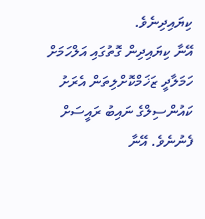ކިޔައިދިނެވެ.
އޭނާ ކިޔައިދިން ގޮތުގައި އަލްހަމަށް ހަމަލާދީ ޒަޚަމްކޮށްލިތަން އެރަށު ކައުންސިލްގެ ނައިބު ރައީސަށް ފެނުނެވެ. އޭނާ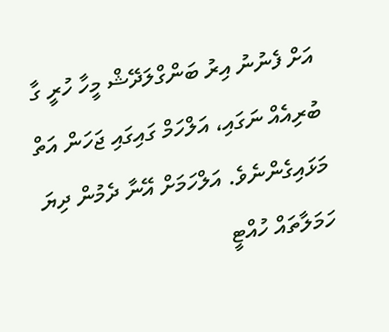އަށް ފެނުނު އިރު ބަންގްލަދޭޝް މީހާ ހުރީ ގާ ބުރިއެއް ނަގައި، އަލްހަމް ގައިގައި ޖަހަން އަތް މަޅައިގެންނެވެ. އަލްހަމަށް އޭނާ ދެމުން ދިޔަ ހަމަލާތައް ހުއްޓީ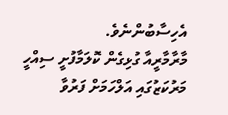އެހިސާބުންނެވެ.
މާރާމާރީއާ ގުޅިގެން ކޮލަމާފުށީ ސިއްހީ މަރުކަޒުގައި އަލްހަމަށް ފަރުވާ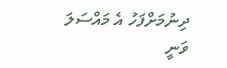ދިނުމަށްފަހު އެ މައްސަލަ ވަނީ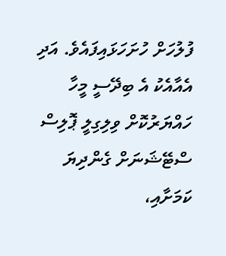ފުލުހަށް ހުށަހަޅައިފައެވެ. އަދި އެއާއެކު އެ ބިދޭސީ މީހާ ހައްޔަރުކޮށް ވިލިގިލީ ޕޮލިސް ސްޓޭޝަނަށް ގެންދިޔަ ކަމަށާއި،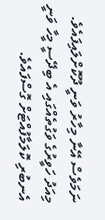ނަމަވެސް އޭނާ މިހާރު ވަނީ ދޫކޮށްލައިފައެވެ. މިއަދު ހަވީރުގެ ވަގުތެއްގައި އެ ބިދޭސީ މީހާ ވަނީ އެނބުރި ކޮލަމާފުއްޓަށް ގޮސްފައެވެ.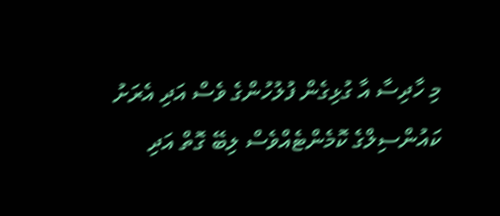މި ހާދިސާ އާ ގުޅިގެން ފުލުހުންގެ ވެސް އަދި އެރަށު ކައުންސިލްގެ ކޮމެންޓެއްވެސް ލިބޭ ގޮތް އަދި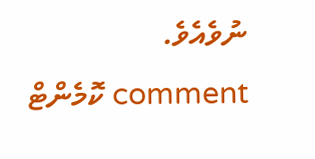ނުވެއެވެ.
comment ކޮމެންޓް